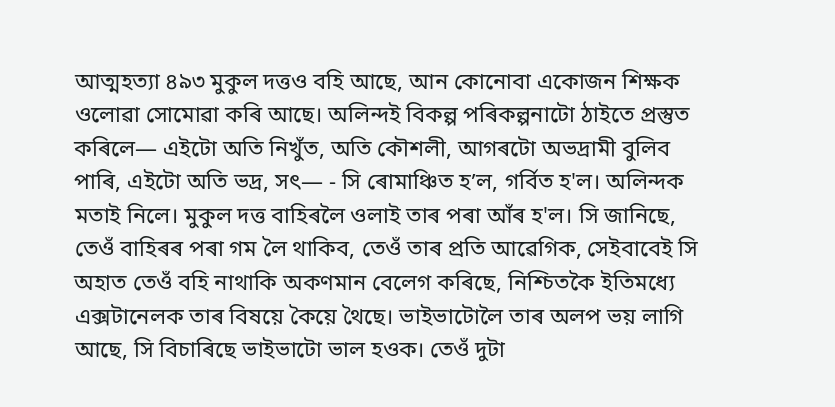আত্মহত্যা ৪৯৩ মুকুল দত্তও বহি আছে, আন কোনোবা একোজন শিক্ষক ওলোৱা সোমোৱা কৰি আছে। অলিন্দই বিকল্প পৰিকল্পনাটো ঠাইতে প্ৰস্তুত কৰিলে— এইটো অতি নিখুঁত, অতি কৌশলী, আগৰটো অভদ্ৰামী বুলিব পাৰি, এইটো অতি ভদ্ৰ, সৎ— - সি ৰোমাঞ্চিত হ’ল, গৰ্বিত হ'ল। অলিন্দক মতাই নিলে। মুকুল দত্ত বাহিৰলৈ ওলাই তাৰ পৰা আঁৰ হ'ল। সি জানিছে, তেওঁ বাহিৰৰ পৰা গম লৈ থাকিব, তেওঁ তাৰ প্ৰতি আৱেগিক, সেইবাবেই সি অহাত তেওঁ বহি নাথাকি অকণমান বেলেগ কৰিছে, নিশ্চিতকৈ ইতিমধ্যে এক্সটানেলক তাৰ বিষয়ে কৈয়ে থৈছে। ভাইভাটোলৈ তাৰ অলপ ভয় লাগি আছে, সি বিচাৰিছে ভাইভাটো ভাল হওক। তেওঁ দুটা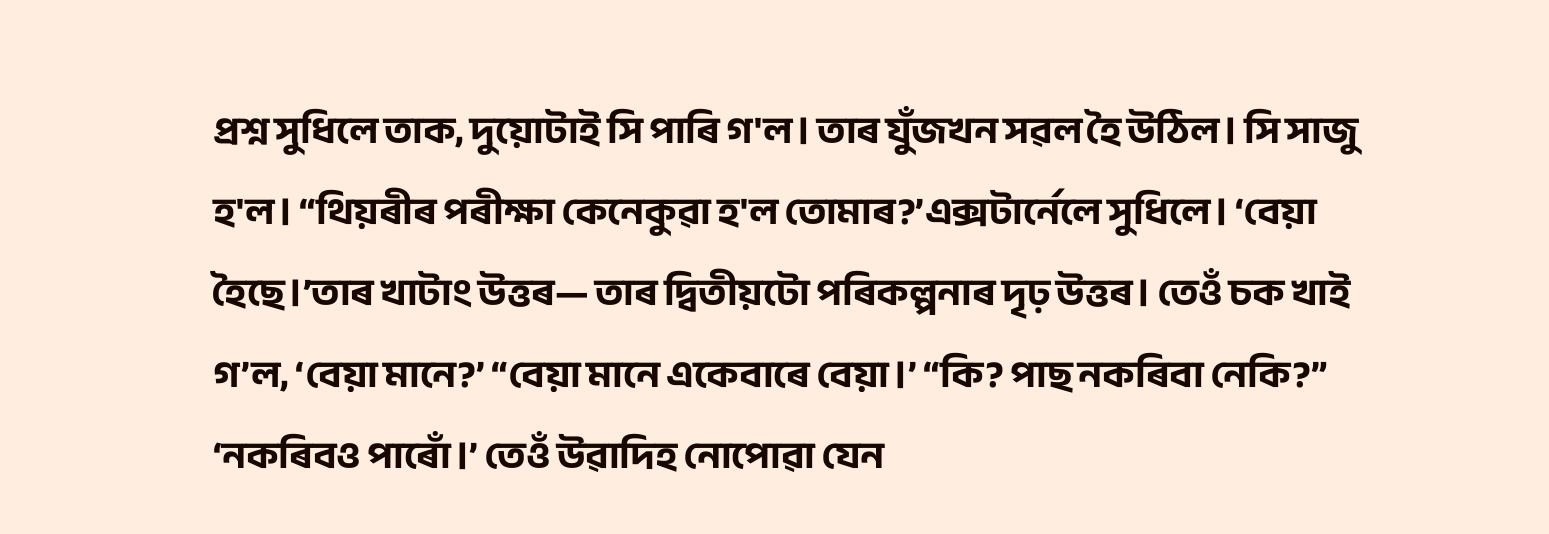প্ৰশ্ন সুধিলে তাক, দুয়োটাই সি পাৰি গ'ল। তাৰ যুঁজখন সৱল হৈ উঠিল। সি সাজু হ'ল। “থিয়ৰীৰ পৰীক্ষা কেনেকুৱা হ'ল তোমাৰ?’এক্সটাৰ্নেলে সুধিলে। ‘বেয়া হৈছে।’তাৰ খাটাং উত্তৰ— তাৰ দ্বিতীয়টো পৰিকল্পনাৰ দৃঢ় উত্তৰ। তেওঁ চক খাই গ’ল, ‘বেয়া মানে?’ “বেয়া মানে একেবাৰে বেয়া।’ “কি? পাছ নকৰিবা নেকি?” ‘নকৰিবও পাৰোঁ।’ তেওঁ উৱাদিহ নোপোৱা যেন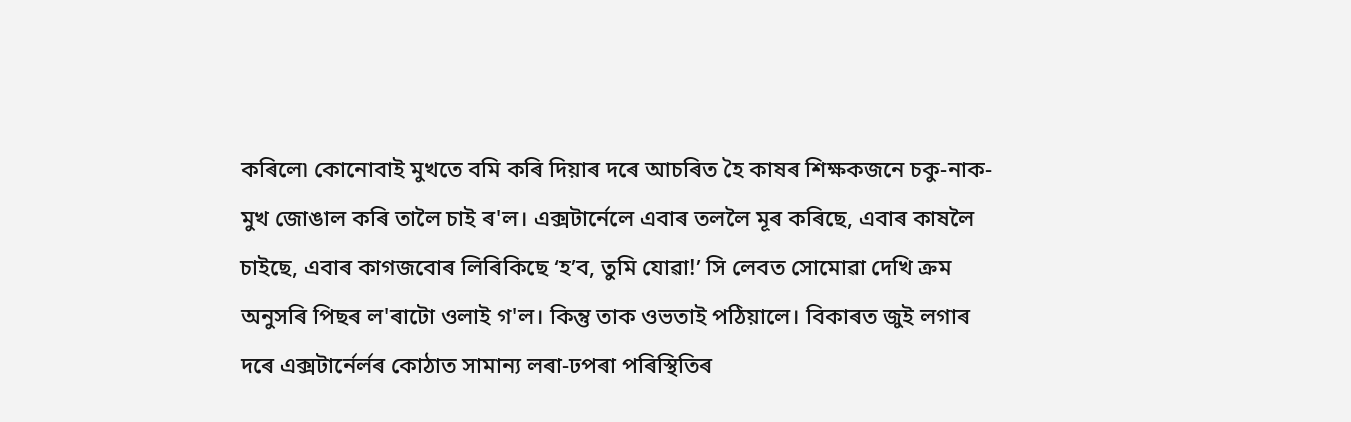কৰিলে৷ কোনোবাই মুখতে বমি কৰি দিয়াৰ দৰে আচৰিত হৈ কাষৰ শিক্ষকজনে চকু-নাক-মুখ জোঙাল কৰি তালৈ চাই ৰ'ল। এক্সটাৰ্নেলে এবাৰ তললৈ মূৰ কৰিছে, এবাৰ কাষলৈ চাইছে, এবাৰ কাগজবোৰ লিৰিকিছে ‘হ’ব, তুমি যোৱা!’ সি লেবত সোমোৱা দেখি ক্ৰম অনুসৰি পিছৰ ল'ৰাটো ওলাই গ'ল। কিন্তু তাক ওভতাই পঠিয়ালে। বিকাৰত জুই লগাৰ দৰে এক্সটাৰ্নেৰ্লৰ কোঠাত সামান্য লৰা-ঢপৰা পৰিস্থিতিৰ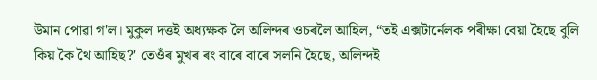উমান পোৱা গ'ল। মুকুল দত্তই অধ্যক্ষক লৈ অলিন্দৰ ওচৰলৈ আহিল, “তই এক্সটাৰ্নেলক পৰীক্ষা বেয়া হৈছে বুলি কিয় কৈ থৈ আহিছ?' তেওঁৰ মুখৰ ৰং বাৰে বাৰে সলনি হৈছে, অলিন্দই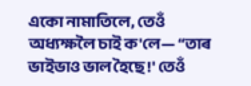একো নামাতিলে, তেওঁ অধ্যক্ষলৈ চাই ক'লে— “তাৰ ভাইভাও ভাল হৈছে!' তেওঁ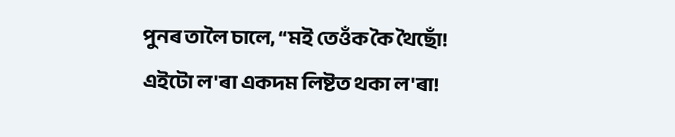পুনৰ তালৈ চালে, “মই তেওঁক কৈ থৈছোঁ! এইটো ল'ৰা একদম লিষ্টত থকা ল'ৰা!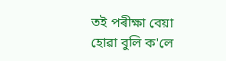তই পৰীক্ষা বেয়া হোৱা বুলি ক'লে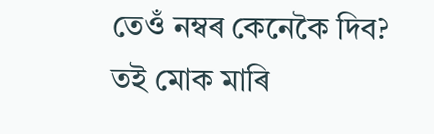তেওঁ নম্বৰ কেনেকৈ দিব? তই মোক মাৰি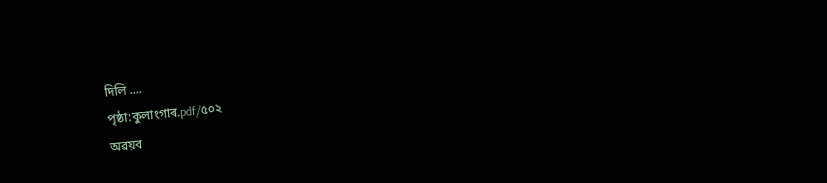দিলি ....
পৃষ্ঠা:কুলাংগাৰ.pdf/৫০২
অৱয়ব